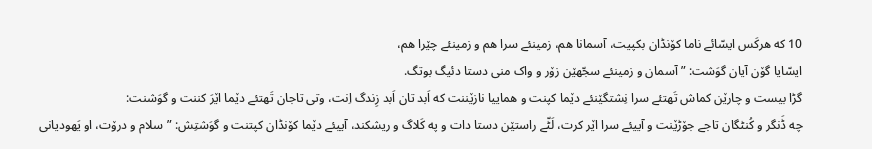10 که هرکَس ایسّائے ناما کۆنڈان بکپیت، آسمانا هم، زمینئے سرا هم و زمینئے چێرا هم،
ایسّایا گۆن آیان گوَشت: ”آسمان و زمینئے سجّهێن زۆر و واک منی دستا دئیگ بوتگ.
گڑا بیست و چارێن کماش تَهتئے سرا نِشتگێنئے دێما کپنت و هماییا نازێننت که اَبد تان اَبد زِندگ اِنت، وتی تاجان تَهتئے دێما اێرَ کننت و گوَشنت:
چه ڈَنگر و کُنٹگان تاجے جۆڑێنت و آییئے سرا اێر کرت، لَٹّے راستێن دستا دات و په کَلاگ و ریشکند، آییئے دێما کۆنڈان کپتنت و گوَشتِش: ”سلام و درۆت، او یَهودیانی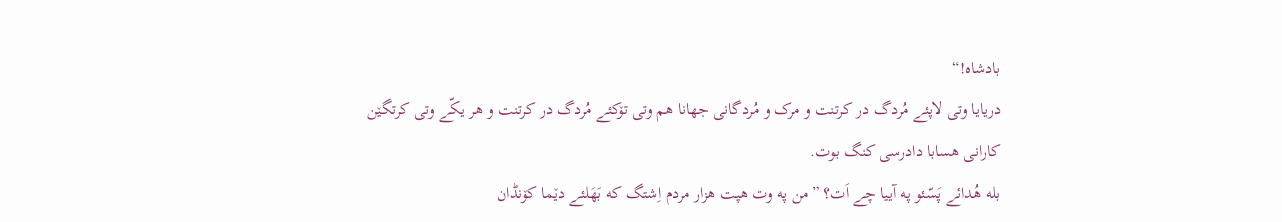بادشاه!“
دریایا وتی لاپئے مُردگ در کرتنت و مرک و مُردگانی جهانا هم وتی تۆکئے مُردگ در کرتنت و هر یکّے وتی کرتگێن کارانی هسابا دادرسی کنگ بوت.
بله هُدائے پَسّئو په آییا چے اَت؟ ”من په وت هپت هزار مردم اِشتگ که بَهَلئے دێما کۆنڈان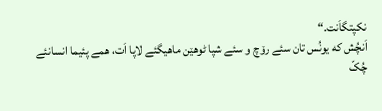نکپتگاَنت.“
اَنچُش که یونُس تان سئے رۆچ و سئے شپا ٹوهێن ماهیگئے لاپا اَت، همے پئیما انسانئے چُکّ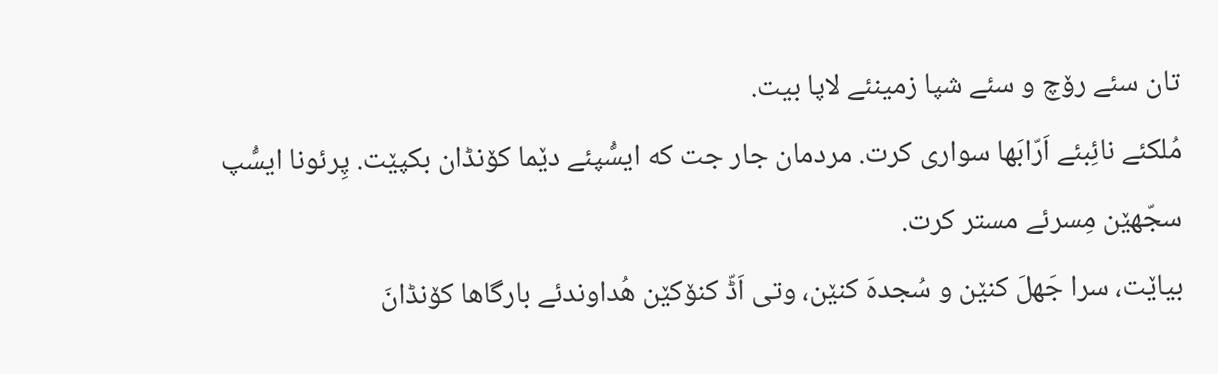تان سئے رۆچ و سئے شپا زمینئے لاپا بیت.
مُلکئے نائِبئے اَرّابَها سواری کرت. مردمان جار جت که ایسُّپئے دێما کۆنڈان بکپێت. پِرئونا ایسُّپ سجّهێن مِسرئے مستر کرت.
بیاێت، سرا جَهلَ کنێن و سُجدهَ کنێن، وتی اَڈّ کنۆکێن هُداوندئے بارگاها کۆنڈانَ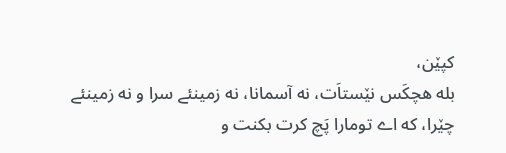کپێن،
بله هچکَس نێستاَت، نه آسمانا، نه زمینئے سرا و نه زمینئے چێرا، که اے تومارا پَچ کرت بکنت و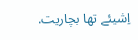اِشیئے تها بچاریت.